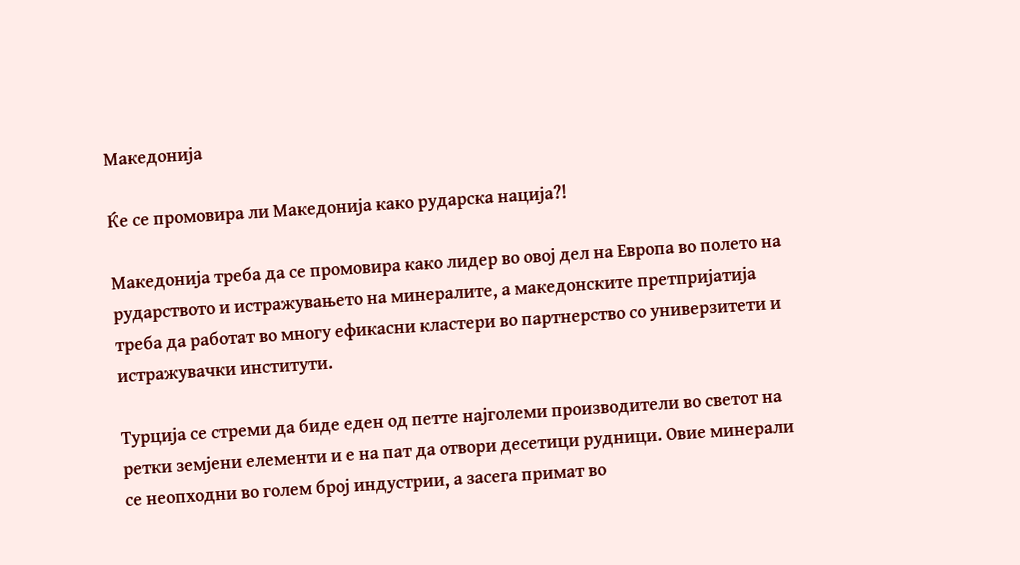Македонија

Ќе се промовира ли Македонија како рударска нација?!

Македонија треба да се промовира како лидер во овој дел на Европа во полето на рударството и истражувањето на минералите, а македонските претпријатија треба да работат во многу ефикасни кластери во партнерство со универзитети и истражувачки институти.

Турција се стреми да биде еден од петте најголеми производители во светот на ретки земјени елементи и е на пат да отвори десетици рудници. Овие минерали се неопходни во голем број индустрии, а засега примат во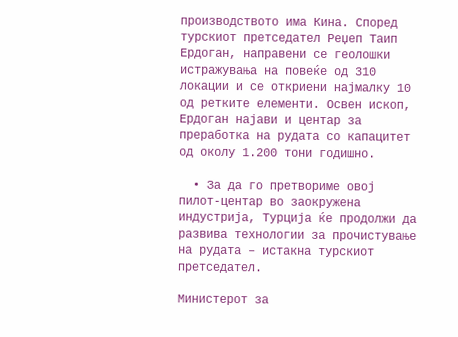производството има Кина. Според турскиот претседател Реџеп Таип Ердоган, направени се геолошки истражувања на повеќе од 310 локации и се откриени најмалку 10 од ретките елементи. Освен ископ, Ердоган најави и центар за преработка на рудата со капацитет од околу 1.200 тони годишно.

  • За да го претвориме овој пилот-центар во заокружена индустрија, Турција ќе продолжи да развива технологии за прочистување на рудата – истакна турскиот претседател.

Министерот за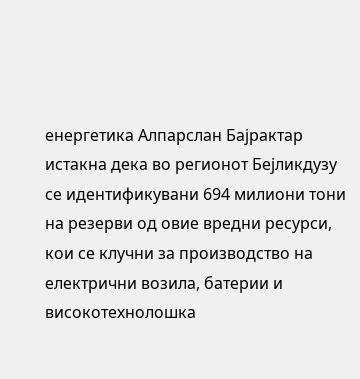енергетика Алпарслан Бајрактар истакна дека во регионот Бејликдузу се идентификувани 694 милиони тони на резерви од овие вредни ресурси, кои се клучни за производство на електрични возила, батерии и високотехнолошка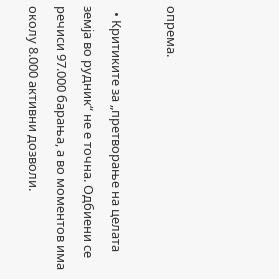опрема.

  • Критиките за „претворање на целата земја во рудник“ не е точна. Одбиени се речиси 97.000 барања, а во моментов има околу 8.000 активни дозволи.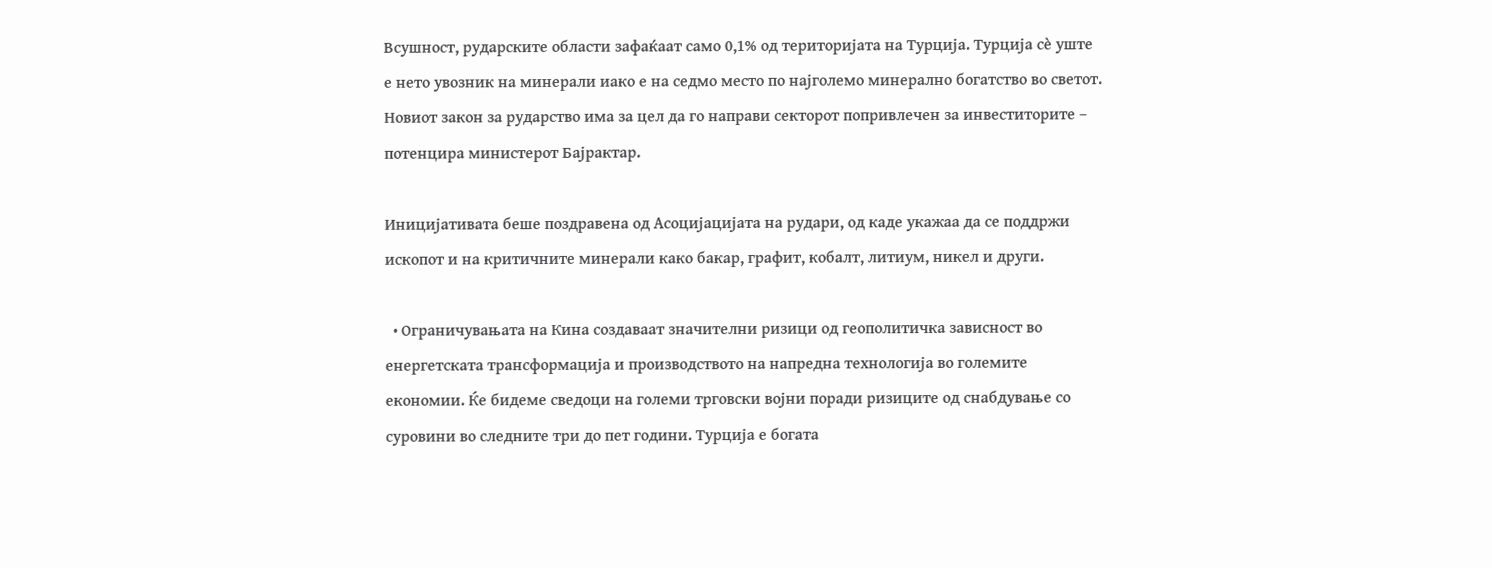Всушност, рударските области зафаќаат само 0,1% од територијата на Турција. Турција сè уште е нето увозник на минерали иако е на седмо место по најголемо минерално богатство во светот. Новиот закон за рударство има за цел да го направи секторот попривлечен за инвеститорите – потенцира министерот Бајрактар.

Иницијативата беше поздравена од Асоцијацијата на рудари, од каде укажаа да се поддржи ископот и на критичните минерали како бакар, графит, кобалт, литиум, никел и други.

  • Ограничувањата на Кина создаваат значителни ризици од геополитичка зависност во енергетската трансформација и производството на напредна технологија во големите економии. Ќе бидеме сведоци на големи трговски војни поради ризиците од снабдување со суровини во следните три до пет години. Турција е богата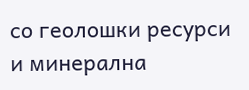со геолошки ресурси и минерална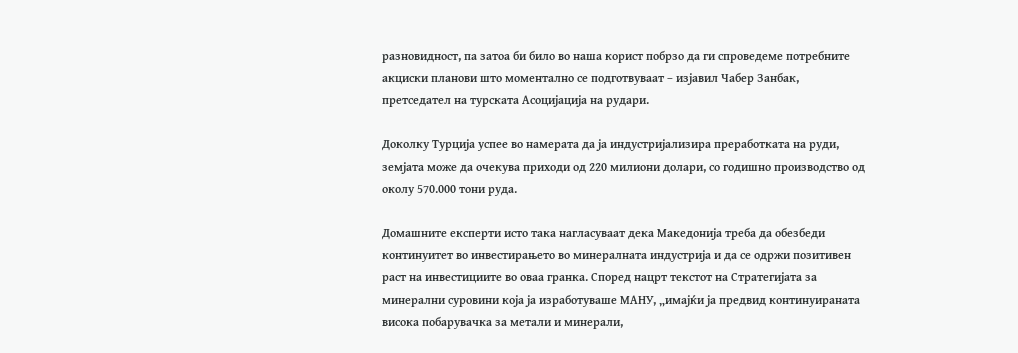разновидност, па затоа би било во наша корист побрзо да ги спроведеме потребните акциски планови што моментално се подготвуваат – изјавил Чабер Занбак, претседател на турската Асоцијација на рудари.

Доколку Турција успее во намерата да ја индустријализира преработката на руди, земјата може да очекува приходи од 220 милиони долари, со годишно производство од околу 570.000 тони руда.

Домашните експерти исто така нагласуваат дека Македонија треба да обезбеди континуитет во инвестирањето во минералната индустрија и да се одржи позитивен раст на инвестициите во оваа гранка. Според нацрт текстот на Стратегијата за минерални суровини која ја изработуваше МАНУ, „имајќи ја предвид континуираната висока побарувачка за метали и минерали,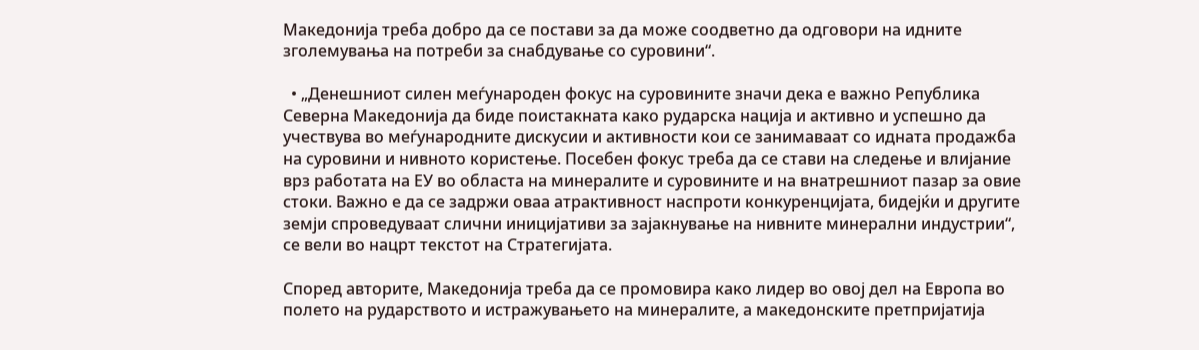Македонија треба добро да се постави за да може соодветно да одговори на идните зголемувања на потреби за снабдување со суровини“.

  • „Денешниот силен меѓународен фокус на суровините значи дека е важно Република Северна Македонија да биде поистакната како рударска нација и активно и успешно да учествува во меѓународните дискусии и активности кои се занимаваат со идната продажба на суровини и нивното користење. Посебен фокус треба да се стави на следење и влијание врз работата на ЕУ во областа на минералите и суровините и на внатрешниот пазар за овие стоки. Важно е да се задржи оваа атрактивност наспроти конкуренцијата, бидејќи и другите земји спроведуваат слични иницијативи за зајакнување на нивните минерални индустрии“, се вели во нацрт текстот на Стратегијата.

Според авторите, Македонија треба да се промовира како лидер во овој дел на Европа во полето на рударството и истражувањето на минералите, а македонските претпријатија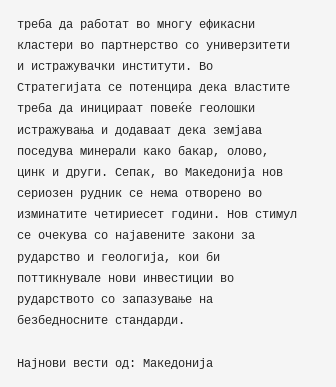треба да работат во многу ефикасни кластери во партнерство со универзитети и истражувачки институти. Во Стратегијата се потенцира дека властите треба да иницираат повеќе геолошки истражувања и додаваат дека земјава поседува минерали како бакар, олово, цинк и други. Сепак, во Македонија нов сериозен рудник се нема отворено во изминатите четириесет години. Нов стимул се очекува со најавените закони за рударство и геологија, кои би поттикнувале нови инвестиции во рударството со запазување на безбедносните стандарди.

Најнови вести од: Македонија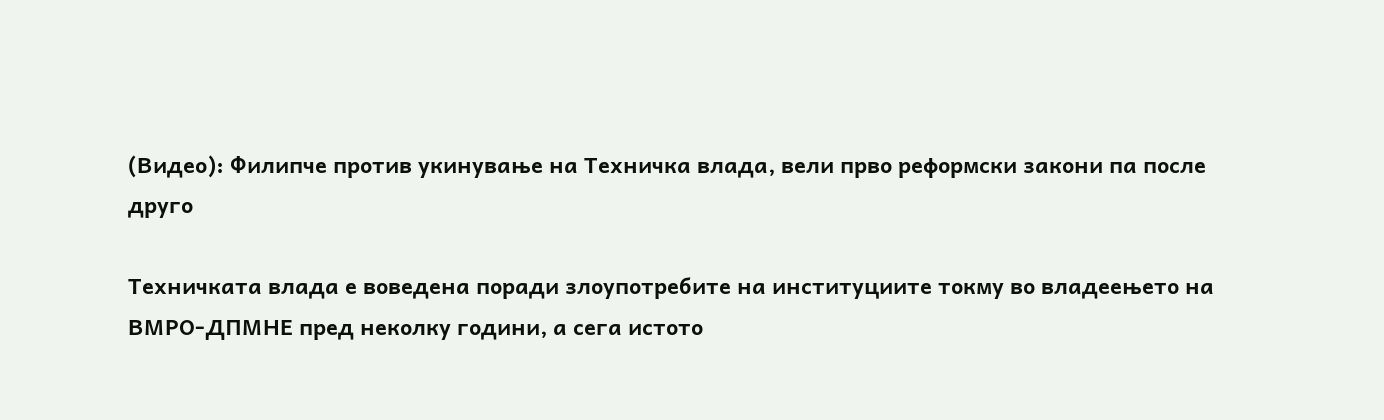(Видео): Филипче против укинување на Техничка влада, вели прво реформски закони па после друго

Техничката влада е воведена поради злоупотребите на институциите токму во владеењето на ВМРО-ДПМНЕ пред неколку години, а сега истото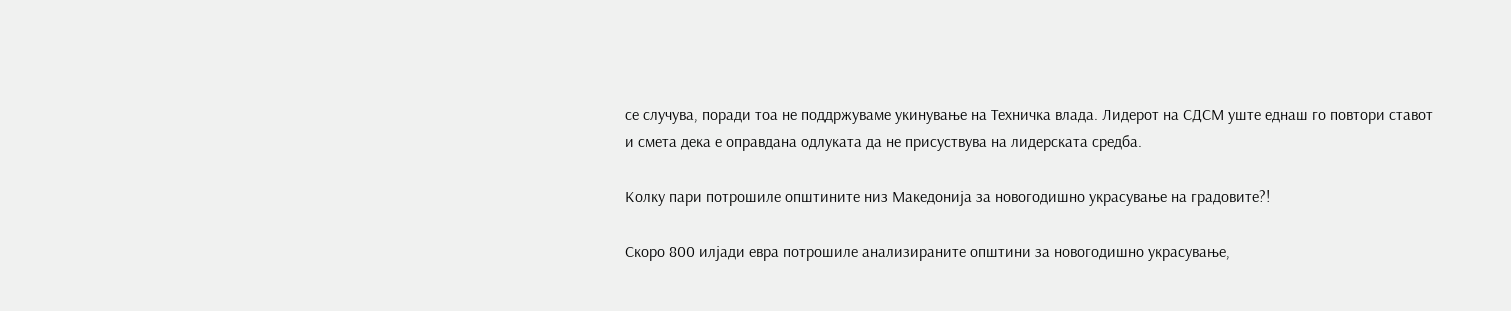се случува, поради тоа не поддржуваме укинување на Техничка влада. Лидерот на СДСМ уште еднаш го повтори ставот и смета дека е оправдана одлуката да не присуствува на лидерската средба.

Колку пари потрошиле општините низ Македонија за новогодишно украсување на градовите?!

Скоро 800 илјади евра потрошиле анализираните општини за новогодишно украсување,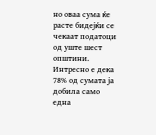но оваа сума ќе расте бидејќи се чекаат податоци од уште шест општини. Интресно е дека 78% од сумата ја добила само една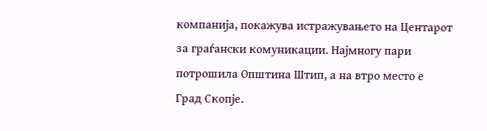компанија, покажува истражувањето на Центарот за граѓански комуникации. Најмногу пари потрошила Општина Штип, а на втро место е Град Скопје.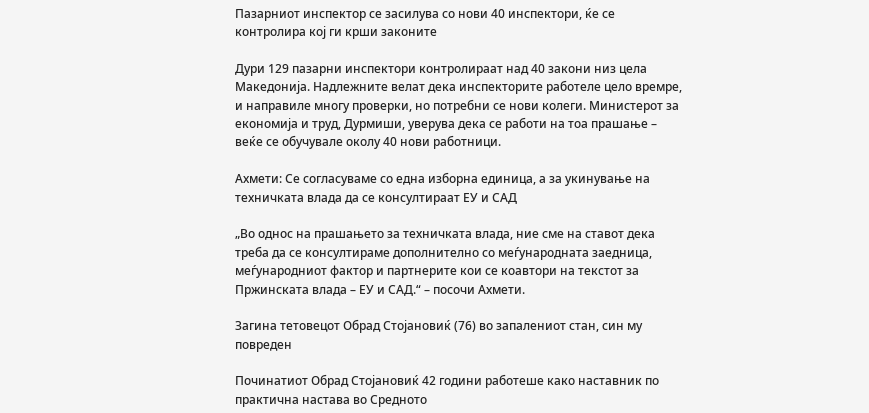Пазарниот инспектор се засилува со нови 40 инспектори, ќе се контролира кој ги крши законите

Дури 129 пазарни инспектори контролираат над 40 закони низ цела Македонија. Надлежните велат дека инспекторите работеле цело времре, и направиле многу проверки, но потребни се нови колеги. Министерот за економија и труд, Дурмиши, уверува дека се работи на тоа прашање – веќе се обучувале околу 40 нови работници.

Ахмети: Се согласуваме со една изборна единица, а за укинување на техничката влада да се консултираат ЕУ и САД

„Во однос на прашањето за техничката влада, ние сме на ставот дека треба да се консултираме дополнително со меѓународната заедница, меѓународниот фактор и партнерите кои се коавтори на текстот за Пржинската влада – ЕУ и САД.“ – посочи Ахмети.

Загина тетовецот Обрад Стојановиќ (76) во запалениот стан, син му повреден

Починатиот Обрад Стојановиќ 42 години работеше како наставник по практична настава во Средното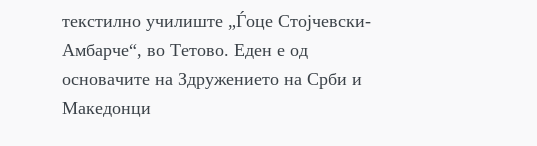текстилно училиште „Ѓоце Стојчевски-Амбарче“, во Тетово. Еден е од основачите на Здружението на Срби и Македонци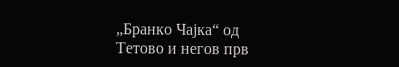„Бранко Чајка“ од Тетово и негов прв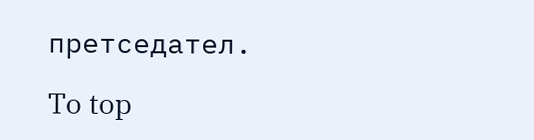претседател.

To top